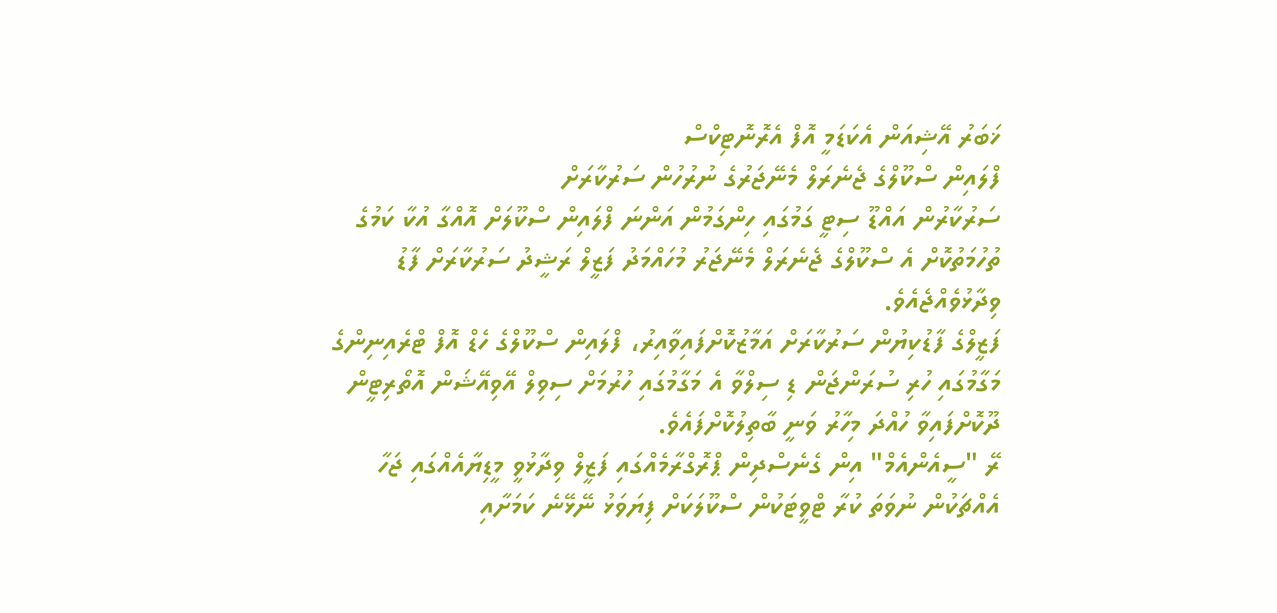ޚަބަރު އޭޝިއަން އެކަޑަމީ އޮފް އެރޮނޮޓިކްސް
ފްލައިން ސްކޫލްގެ ޖެނެރަލް މެނޭޖަރުގެ ނުރުހުން ސަރުކާރަށް
ސަރުކާރުން އައްޑޫ ސިޓީ ގަމުގައި ހިންގަމުން އަންނަ ފްލައިން ސްކޫލަށް އޮއްގާ އުކާ ކަމުގެ ތުހުމަތުކޮށް އެ ސްކޫލްގެ ޖެނެރަލް މެނޭޖަރު މުހައްމަދު ފަޒީލް ރަޝީދު ސަރުކާރަށް ފާޑު ވިދާޅުވެއްޖެއެވެ.
ފަޒީލްގެ ފާޑުކިޔުން ސަރުކާރަށް އަމާޒުކޮށްފައިވާއިރު، ފްލައިން ސްކޫލްގެ ހެޑް އޮފް ޓްރެއިނިންގެ މަގާމުގައި ހުރި ސުރަންޖަން ޑި ސިލްވާ އެ މަގާމުގައި ހުރުމަށް ސިވިލް އޭވިއޭޝަން އޮތޯރިޓީން ދޫކޮށްފައިވާ ހުއްދަ މިހާރު ވަނީ ބާތިލުކޮށްފައެވެ.
ރޭ "ސީއެންއެމް" އިން ގެނެސްދިން ޕްރޮގްރާމެއްގައި ފަޒީލް ވިދާޅުވީ މީޑިޔާއެއްގައި ޖަހާ އެއްޗަކުން ނުވަތަ ކުރާ ޓްވީޓަކުން ސްކޫލަކަށް ފިޔަވަޅު ނޭޅޭނެ ކަމަށާއި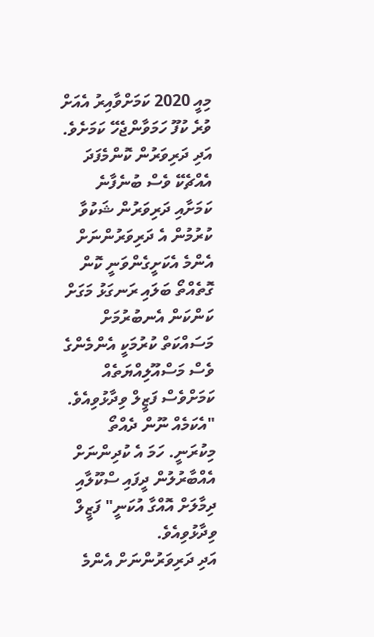މިއީ 2020 ކަމަށްވާއިރު އެއަށް ވުރެ ކުފޫ ހަމަވާންޖެހޭ ކަމަށެވެ. އަދި ދަރިވަރުން ކޮންމެފަދަ އެއްޗެކޭ ވެސް ބުނެފާނެ ކަމަށާއި ދަރިވަރުން ޝަކުވާ ކުރުމުން އެ ދަރިވަރުންނަށް އެންމެ އެކަށީގެންވަނީ ކޮން ގޮތެއްތޯ ބަލައި ރަނގަޅު މަގަށް ކަންކަން އެނބުރުމަށް މަސައްކަތް ކުރުމަކީ އެންމެންގެ ވެސް މަސްއޫލިއްޔަތެއް ކަމަށްވެސް ފަޒީލް ވިދާޅުވިއެވެ.
"އެކަމެއް ނޫން ދެއްތޯ މިކުރަނީ. ހަމަ އެ ކުދިންނަށް އެއްބާރުލުން ދީފައި ސްކޫލާއި ދިމާލަށް އޮއްގާ އުކަނީ" ފަޒީލް ވިދާޅުވިއެވެ.
އަދި ދަރިވަރުންނަށް އެންމެ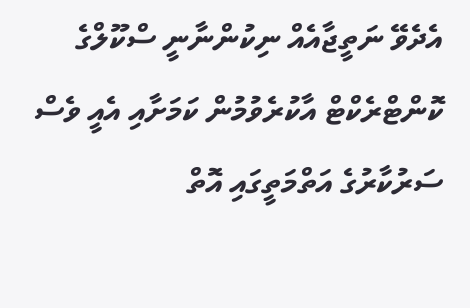އެދެވޭ ނަތީޖާއެއް ނިކުންނާނީ ސްކޫލްގެ ކޮންޓްރެކްޓް އާކުރެވުމުން ކަމަށާއި އެއީ ވެސް ސަރުކާރުގެ އަތްމަތީގައި އޮތް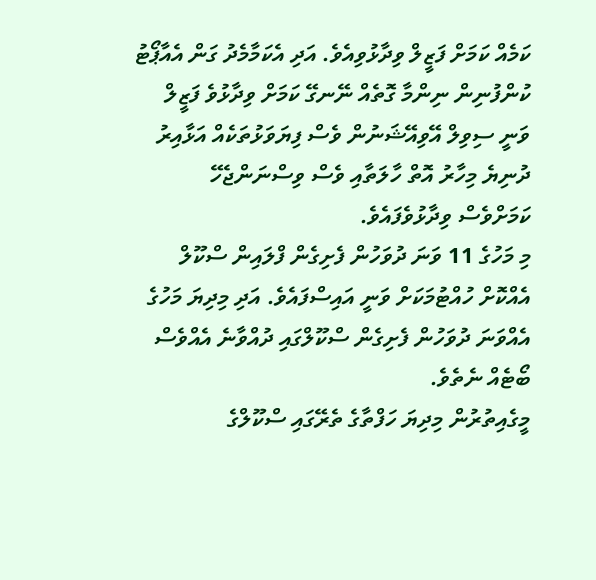ކަމެއް ކަމަށް ފަޒީލް ވިދާޅުވިއެވެ. އަދި އެކަމާމެދު ގަން އެއާޕޯޓު ކުންފުނިން ނިންމާ ގޮތެއް ނޭނގޭ ކަމަށް ވިދާޅުވެ ފަޒީލް ވަނީ ސިވިލް އޭވިއޭޝަނުން ވެސް ފިޔަވަޅުތަކެއް އަޅާއިރު ދުނިޔެ މިހާރު އޮތް ހާލަތާއި ވެސް ވިސްނަންޖެހޭ ކަމަށްވެސް ވިދާޅުވެފައެވެ.
މި މަހުގެ 11 ވަނަ ދުވަހުން ފެށިގެން ފްލައިން ސްކޫލް އެއްކޮށް ހުއްޓުމަކަށް ވަނީ އައިސްފައެވެ. އަދި މިދިޔަ މަހުގެ އެއްވަނަ ދުވަހުން ފެށިގެން ސްކޫލްގައި ދުއްވާނެ އެއްވެސް ބޯޓެއް ނެތެވެ.
މީގެއިތުރުން މިދިޔަ ހަފްތާގެ ތެރޭގައި ސްކޫލްގެ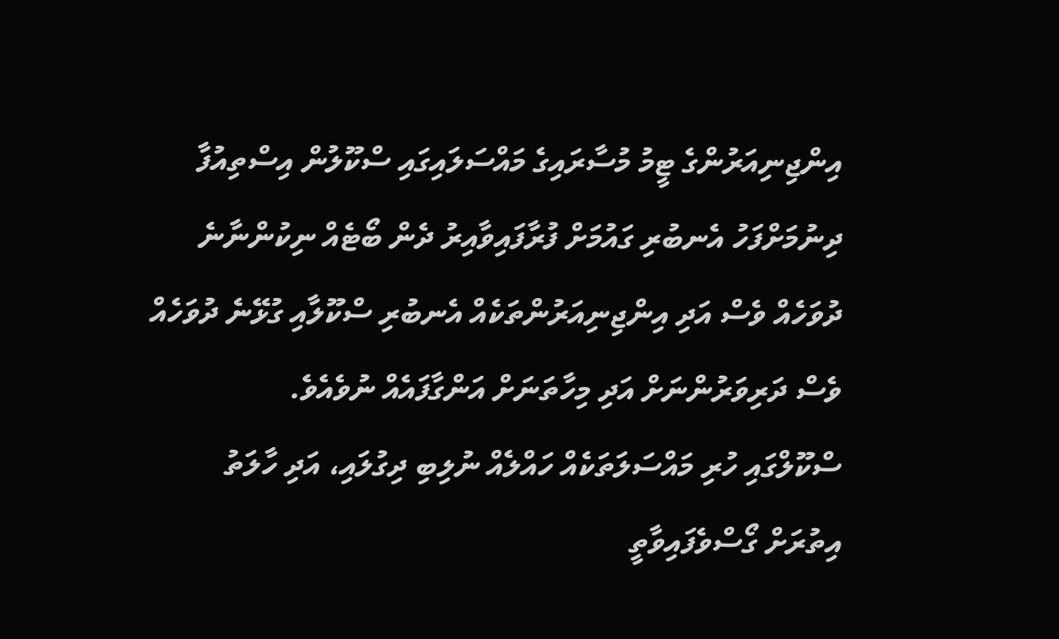އިންޖިނިއަރުންގެ ޓީމު މުސާރައިގެ މައްސަލައިގައި ސްކޫލުން އިސްތިއުފާ ދިނުމަށްފަހު އެނބުރި ގައުމަށް ފުރާފައިވާއިރު ދެން ބޯޓެއް ނިކުންނާނެ ދުވަހެއް ވެސް އަދި އިންޖިނިއަރުންތަކެއް އެނބުރި ސްކޫލާއި ގުޅޭނެ ދުވަހެއް ވެސް ދަރިވަރުންނަށް އަދި މިހާތަނަށް އަންގާފައެއް ނުވެއެވެ.
ސްކޫލްގައި ހުރި މައްސަލަތަކެއް ހައްލެއް ނުލިބި ދިގުލައި، އަދި ހާލަތު އިތުރަށް ގޯސްވެފައިވާތީ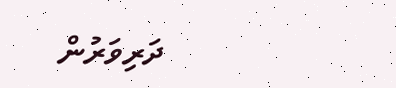ދަރިވަރުން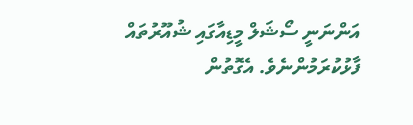އަންނަނީ ސޯޝަލް މީޑިއާގައި ޝުއޫރުތައް ފާޅުކުރަމުންނެވެ. އެގޮތުން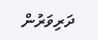ދަރިވަރުން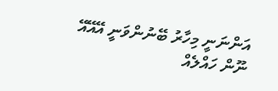އަންނަނީ މިހާރު ބޭނުންވަނީ އޭއޭއޭ ނޫން ހައްލެއް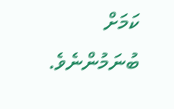ކަމަށް ބުނަމުންނެވެ.